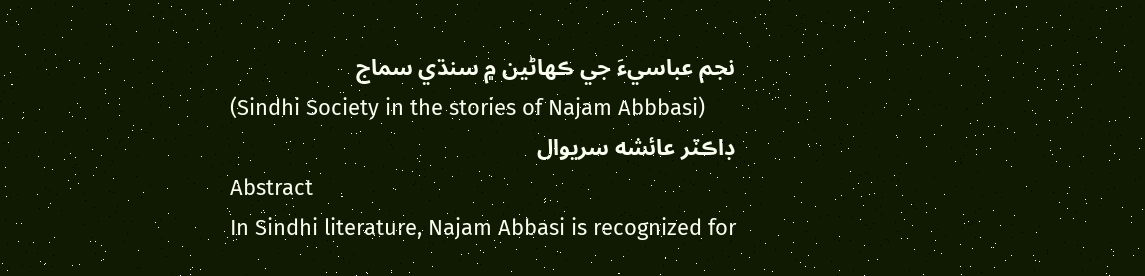نجم عباسيءَ جي ڪهاڻين ۾ سنڌي سماج
(Sindhi Society in the stories of Najam Abbbasi)
ڊاڪٽر عائشه سريوال
Abstract
In Sindhi literature, Najam Abbasi is recognized for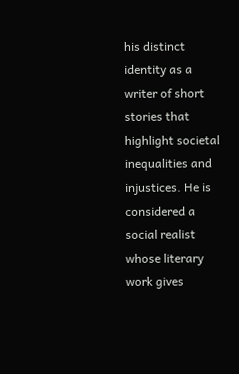his distinct identity as a writer of short stories that highlight societal inequalities and injustices. He is considered a social realist whose literary work gives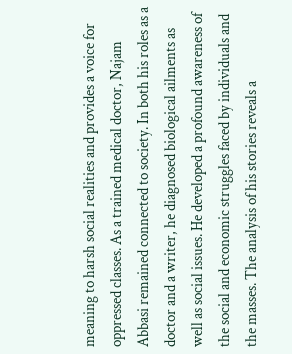meaning to harsh social realities and provides a voice for oppressed classes. As a trained medical doctor, Najam Abbasi remained connected to society. In both his roles as a doctor and a writer, he diagnosed biological ailments as well as social issues. He developed a profound awareness of the social and economic struggles faced by individuals and the masses. The analysis of his stories reveals a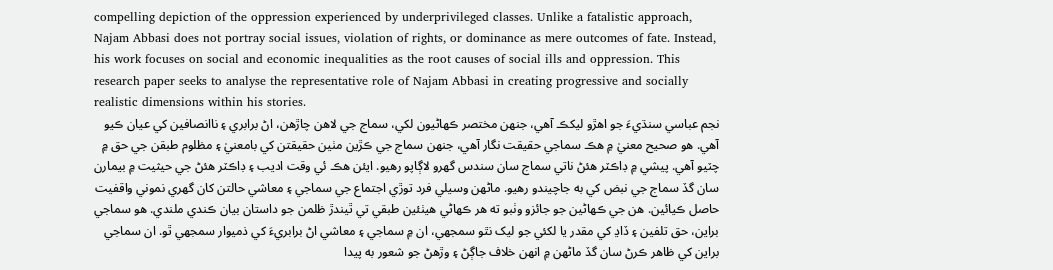compelling depiction of the oppression experienced by underprivileged classes. Unlike a fatalistic approach, Najam Abbasi does not portray social issues, violation of rights, or dominance as mere outcomes of fate. Instead, his work focuses on social and economic inequalities as the root causes of social ills and oppression. This research paper seeks to analyse the representative role of Najam Abbasi in creating progressive and socially realistic dimensions within his stories.
نجم عباسي سنڌيءَ جو اهڙو ليکڪ آهي، جنھن مختصر ڪھاڻيون لکي، سماج جي لاهن چاڙهن، اڻ برابري ۽ ناانصافين کي عيان ڪيو آهي. هو صحيح معنيٰ ۾ هڪ سماجي حقيقت نگار آهي، جنھن سماج جي ڪڙين مٺين حقيقتن کي بامعنيٰ ۽ مظلوم طبقن جي حق ۾ چٽيو آهي. پيشي ۾ ڊاڪٽر هئڻ ناتي سماج سان سندس گھرو لاڳاپو رهيو. ايئن هڪ ئي وقت اديب ۽ ڊاڪٽر هئڻ جي حيثيت ۾ بيمارن سان گڏ سماج جي نبض کي به جاچيندو رهيو. ماڻهن وسيلي فرد توڙي اجتماع جي سماجي ۽ معاشي حالتن کان گھري نموني واقفيت حاصل ڪيائين. هن جي ڪھاڻين جو جائزو وٺبو ته هر ڪھاڻي هيٺئين طبقي تي ٿيندڙ ظلمن جو داستان بيان ڪندي ملندي. هو سماجي براين، حق تلفين ۽ ڏاڍ کي مقدر يا لکئي جو ليک نٿو سمجهي، ان ۾ سماجي ۽ معاشي اڻ برابريءَ کي ذميوار سمجهي ٿو. ان سماجي براين کي ظاهر ڪرڻ سان گڏ ماڻهن ۾ انهن خلاف جاڳڻ ۽ وڙهڻ جو شعور به پيدا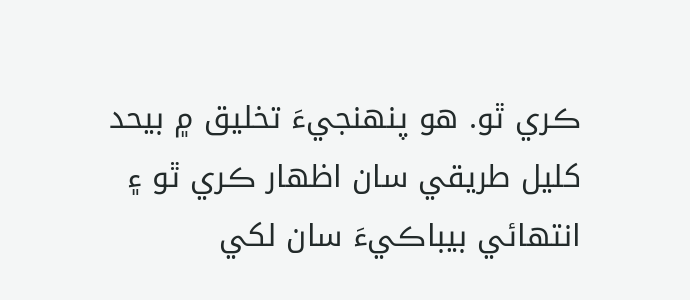ڪري ٿو. هو پنھنجيءَ تخليق ۾ بيحد کليل طريقي سان اظھار ڪري ٿو ۽ انتھائي بيباڪيءَ سان لکي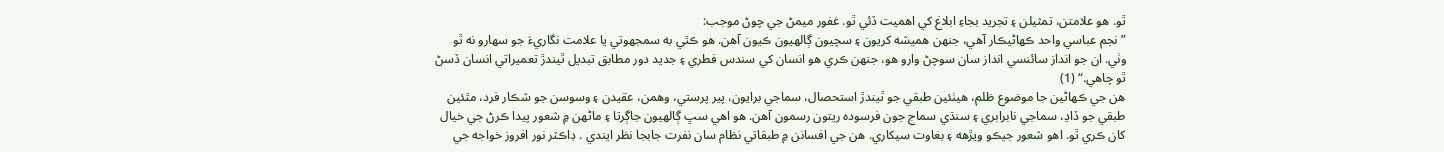ٿو. هو علامتن، تمثيلن ۽ تجريد بجاءِ ابلاغ کي اهميت ڏئي ٿو. غفور ميمڻ جي چوڻ موجب:
”نجم عباسي واحد ڪھاڻيڪار آهي، جنھن هميشه کريون ۽ سچيون ڳالهيون ڪيون آهن. هو ڪٿي به سمجهوتي يا علامت نگاريءَ جو سھارو نه ٿو وٺي. ان جو انداز سائنسي انداز سان سوچڻ وارو هو، جنهن ڪري هو انسان کي سندس فطري ۽ جديد دور مطابق تبديل ٿيندڙ تعميراتي انسان ڏسڻ ٿو چاهي.“ (1)
هن جي ڪھاڻين جا موضوع ظلم، هيٺئين طبقي جو ٿيندڙ استحصال، سماجي برايون، پير پرستي، وهمن، عقيدن ۽ وسوسن جو شڪار فرد، مٿئين طبقي جو ڏاڍ، سماجي نابرابري ۽ سنڌي سماج جون فرسوده ريتون رسمون آهن. هو اهي سڀ ڳالهيون جاڳرتا ۽ ماڻهن ۾ شعور پيدا ڪرڻ جي خيال کان ڪري ٿو. اهو شعور جيڪو ويڙهه ۽ بغاوت سيکاري. هن جي افسانن ۾ طبقاتي نظام سان نفرت جابجا نظر ايندي . ڊاڪٽر نور افروز خواجه جي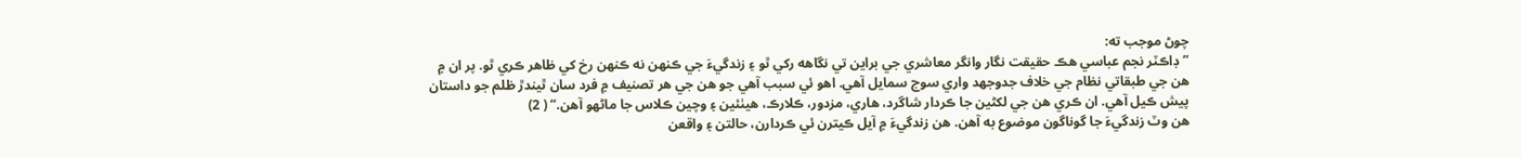چوڻ موجب ته:
”ڊاڪٽر نجم عباسي هڪ حقيقت نگار وانگر معاشري جي براين تي نگاهه رکي ٿو ۽ زندگيءَ جي ڪنھن نه ڪنھن رخ کي ظاهر ڪري ٿو. پر ان ۾ هن جي طبقاتي نظام جي خلاف جدوجھد واري سوچ سمايل آهي. اهو ئي سبب آهي جو هن جي هر تصنيف ۾ فرد سان ٿيندڙ ظلم جو داستان پيش ڪيل آهي. ان ڪري هن جي لکڻين جا ڪردار شاگرد، هاري، مزدور، ڪلارڪ، هيٺئين ۽ وچين ڪلاس جا ماڻهو آهن.“ ( 2)
هن وٽ زندگيءَ جا گوناگون موضوع به آهن. هن زندگيءَ ۾ آيل ڪيترن ئي ڪردارن، حالتن ۽ واقعن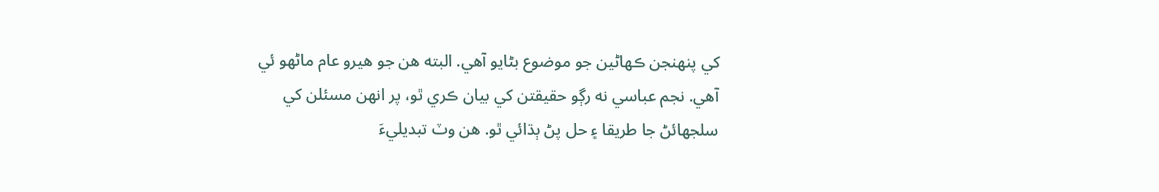کي پنھنجن ڪھاڻين جو موضوع بڻايو آهي. البته هن جو هيرو عام ماڻهو ئي آهي. نجم عباسي نه رڳو حقيقتن کي بيان ڪري ٿو، پر انهن مسئلن کي سلجهائڻ جا طريقا ۽ حل پڻ ٻڌائي ٿو. هن وٽ تبديليءَ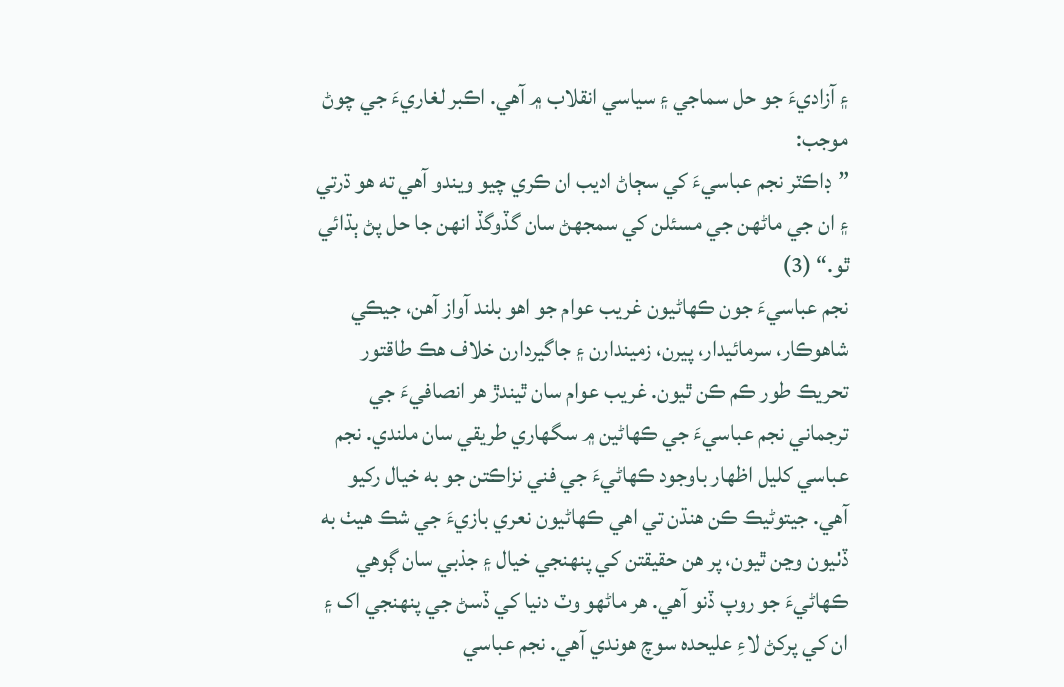۽ آزاديءَ جو حل سماجي ۽ سياسي انقلاب ۾ آهي. اڪبر لغاريءَ جي چوڻ موجب:
”ڊاڪٽر نجم عباسيءَ کي سڄاڻ اديب ان ڪري چيو ويندو آهي ته هو ڌرتي ۽ ان جي ماڻهن جي مسئلن کي سمجهڻ سان گڏوگڏ انهن جا حل پڻ ٻڌائي ٿو.“ (3)
نجم عباسيءَ جون ڪھاڻيون غريب عوام جو اهو بلند آواز آهن، جيڪي شاهوڪار، سرمائيدار، پيرن، زميندارن ۽ جاگيردارن خلاف هڪ طاقتور تحريڪ طور ڪم ڪن ٿيون. غريب عوام سان ٿيندڙ هر انصافيءَ جي ترجماني نجم عباسيءَ جي ڪھاڻين ۾ سگهاري طريقي سان ملندي. نجم عباسي کليل اظھار باوجود ڪھاڻيءَ جي فني نزاڪتن جو به خيال رکيو آهي. جيتوڻيڪ ڪن هنڌن تي اهي ڪھاڻيون نعري بازيءَ جي شڪ هيٺ به ڏٺيون وڃن ٿيون، پر هن حقيقتن کي پنھنجي خيال ۽ جذبي سان ڳوهي ڪھاڻيءَ جو روپ ڏنو آهي. هر ماڻهو وٽ دنيا کي ڏسڻ جي پنھنجي اک ۽ ان کي پرکڻ لاءِ عليحده سوچ هوندي آهي. نجم عباسي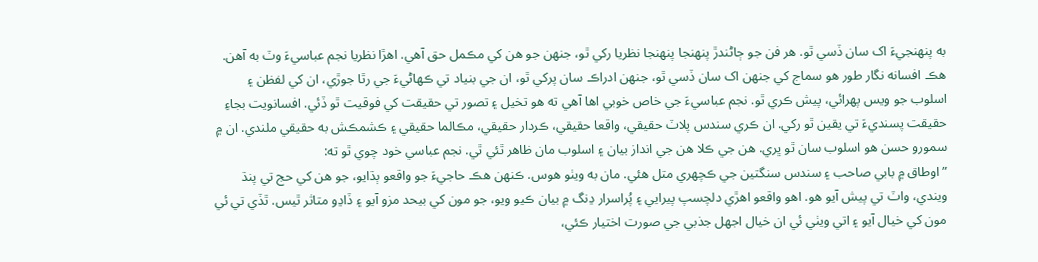به پنھنجيءَ اک سان ڏسي ٿو. هر فن جو ڄاڻندڙ پنھنجا پنھنجا نظريا رکي ٿو، جنھن جو هن کي مڪمل حق آهي. اهڙا نظريا نجم عباسيءَ وٽ به آهن. هڪ افسانه نگار طور هو سماج کي جنھن اک سان ڏسي ٿو، جنھن ادراڪ سان پرکي ٿو، ان جي بنياد تي ڪھاڻيءَ جي رٿا جوڙي، ان کي لفظن ۽ اسلوب جو ويس پھرائي، پيش ڪري ٿو. نجم عباسيءَ جي خاص خوبي اها آهي ته هو تخيل ۽ تصور تي حقيقت کي فوقيت ٿو ڏئي. افسانويت بجاءِ حقيقت پسنديءَ تي يقين ٿو رکي. ان ڪري سندس پلاٽ حقيقي، واقعا حقيقي، ڪردار حقيقي، مڪالما حقيقي ۽ ڪشمڪش به حقيقي ملندي. ان ۾ سمورو حسن هو اسلوب سان ٿو ڀري. هن جي ڪلا هن جي انداز بيان ۽ اسلوب مان ظاهر ٿئي ٿي. نجم عباسي خود چوي ٿو ته:
”اوطاق ۾ بابي صاحب ۽ سندس سنگتين جي ڪچھري متل هئي. مان به ويٺو هوس. ڪنھن هڪ حاجيءَ جو واقعو ٻڌايو، جو هن کي حج تي پنڌ ويندي، واٽ تي پيش آيو هو. اهو واقعو اهڙي دلچسپ پيرايي ۽ پُراسرار ڍنگ ۾ بيان ڪيو ويو، جو مون کي بيحد مزو آيو ۽ ڏاڍو متاثر ٿيس. ٿڏي تي ئي مون کي خيال آيو ۽ اتي ويٺي ئي ان خيال اجهل جذبي جي صورت اختيار ڪئي،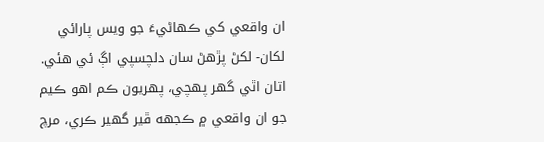ان واقعي کي ڪھاڻيءَ جو ويس پارائي لکان- لکڻ پڙهڻ سان دلچسپي اڳ ئي هئي. اتان اٿي گهر پھچي، پھريون ڪم اهو ڪيم جو ان واقعي ۾ ڪجهه ڦير گهير ڪري، مرچ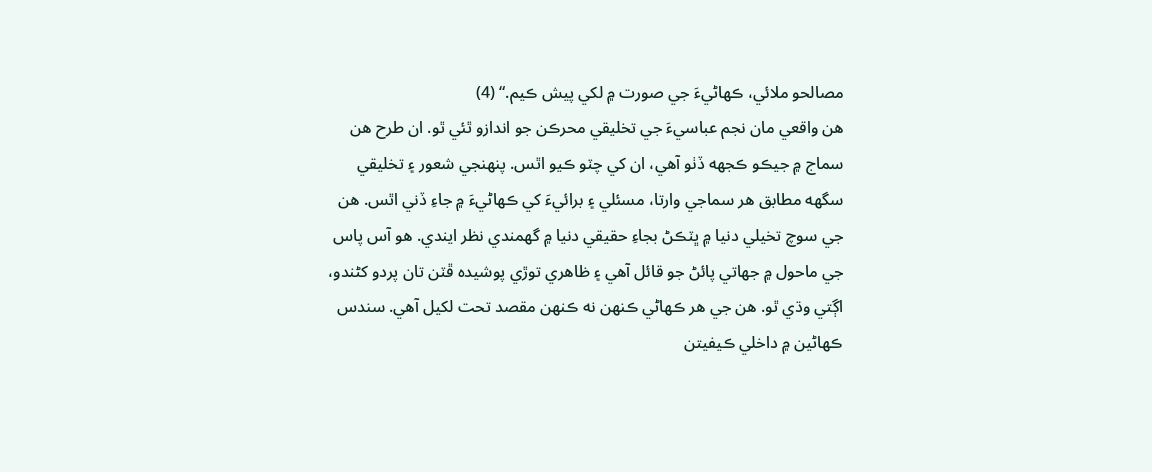مصالحو ملائي، ڪھاڻيءَ جي صورت ۾ لکي پيش ڪيم.“ (4)
هن واقعي مان نجم عباسيءَ جي تخليقي محرڪن جو اندازو ٿئي ٿو. ان طرح هن سماج ۾ جيڪو ڪجهه ڏٺو آهي، ان کي چٽو ڪيو اٿس. پنھنجي شعور ۽ تخليقي سگهه مطابق هر سماجي وارتا، مسئلي ۽ برائيءَ کي ڪھاڻيءَ ۾ جاءِ ڏني اٿس. هن جي سوچ تخيلي دنيا ۾ ڀٽڪڻ بجاءِ حقيقي دنيا ۾ گھمندي نظر ايندي. هو آس پاس جي ماحول ۾ جهاتي پائڻ جو قائل آهي ۽ ظاهري توڙي پوشيده ڦٽن تان پردو کڻندو، اڳتي وڌي ٿو. هن جي هر ڪھاڻي ڪنھن نه ڪنھن مقصد تحت لکيل آهي. سندس ڪھاڻين ۾ داخلي ڪيفيتن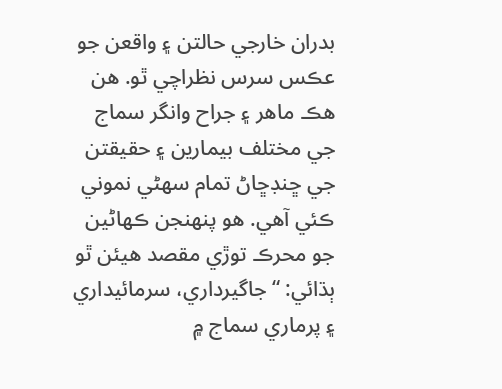بدران خارجي حالتن ۽ واقعن جو عڪس سرس نظراچي ٿو. هن هڪ ماهر ۽ جراح وانگر سماج جي مختلف بيمارين ۽ حقيقتن جي ڇنڊڇاڻ تمام سھڻي نموني ڪئي آهي. هو پنھنجن ڪھاڻين جو محرڪ توڙي مقصد هيئن ٿو ٻڌائي: “جاگيرداري، سرمائيداري ۽ پرماري سماج ۾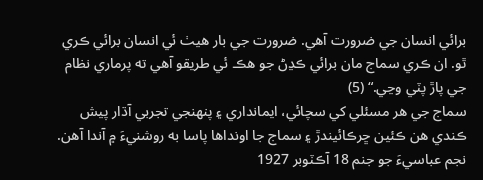برائي انسان جي ضرورت آهي. ضرورت جي بار هيٺ ئي انسان برائي ڪري ٿو. ان ڪري سماج مان برائي ڪڍڻ جو هڪ ئي طريقو آهي ته پرماري نظام جي پاڙ پٽي وڃي.“ (5)
سماج جي هر مسئلي کي سچائي، ايمانداري ۽ پنھنجي تجربي آڌار پيش ڪندي هن ڪئين ڇرڪائيندڙ ۽ سماج جا اونداها پاسا به روشنيءَ ۾ آندا آهن. نجم عباسيءَ جو جنم 18 آڪٽوبر 1927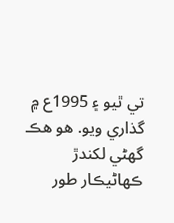تي ٿيو ۽ 1995ع ۾ گذاري ويو. هو هڪ گهڻي لکندڙ ڪھاڻيڪار طور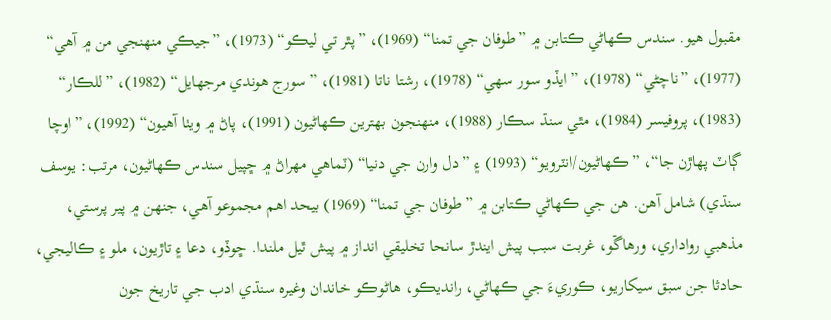مقبول هيو. سندس ڪھاڻي ڪتابن ۾ ”طوفان جي تمنا“ (1969)، ”پٿر تي ليڪو“ (1973)، ”جيڪي منھنجي من ۾ آهي“ (1977)، ”ناچڻي“ (1978)، ”ايڏو سور سھي“ (1978)، رشتا ناتا (1981)، ”سورج هوندي مرجهايل“ (1982)، ”للڪار“ (1983)، پروفيسر (1984)، مٿي سنڌ سڪار (1988)، منهنجون بھترين ڪھاڻيون (1991)، پاڻ ۾ ويٺا آهيون“ (1992)، ”اوچا ڳاٽ پھاڙن جا“، ”ڪھاڻيون/انٽرويو“ (1993) ۽ ”دل وارن جي دنيا“ (ٽماهي مهراڻ ۾ ڇپيل سندس ڪھاڻيون، مرتب: يوسف سنڌي) شامل آهن. هن جي ڪھاڻي ڪتابن ۾ ”طوفان جي تمنا“ (1969) بيحد اهم مجموعو آهي، جنهن ۾ پير پرستي، مذهبي رواداري، ورهاڱو، غربت سبب پيش ايندڙ سانحا تخليقي انداز ۾ پيش ٿيل ملندا. ڇوڏو، دعا ۽ تاڙيون، ملو ۽ ڪاليجي، حادثا جن سبق سيکاريو، ڪوريءَ جي ڪھاڻي، رانديڪو، هاڻوڪو خاندان وغيره سنڌي ادب جي تاريخ جون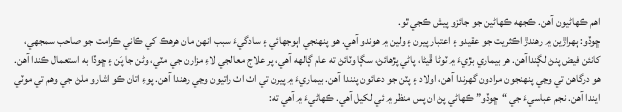اهم ڪھاڻيون آهن. ڪجهه ڪھاڻين جو جائزو پيش ڪجي ٿو.
ڇوڏو: ٻھراڙين ۾ رهندڙ اڪثريت جو عقيدو ۽ اعتبار پيرن ۽ ولين ۾ هوندو آهي. هو پنھنجي اٻوجهائي ۽ سادگيءَ سبب انهن مان هرهڪ کي ڪاني ڪرامت جو صاحب سمجهي، کانئن فيض پنڻ لڳنداآهن. هر بيماري بڙيءَ ۾ ٽوڻا ڦيڻا، پاڻي پڙهائڻ، سڳا وٽائڻ ته عام ڳالهه آهي، پر علاج معالجي لاءِ مزارن جي مٽي، وڻن جا پَن ۽ ڇوڏا به استعمال ڪندا آهن. هو درگاهن تي وڃي پنهنجون مرادون گهرندا آهن، اولاد ۽ پٽن جو دعائون پنندا آهن. بيماريءَ ۾ پيرن تي اٺ اٺ راتيون وڃي رهندا آهن. پوءِ اتان ڪو اشارو ملڻ جي وهم تي موٽي ايندا آهن. نجم عباسيءَ جي “ڇوڏو” ڪھاڻي پڻ ان پس منظر ۾ ئي لکيل آهي. ڪھاڻيءَ ۾ آهي ته: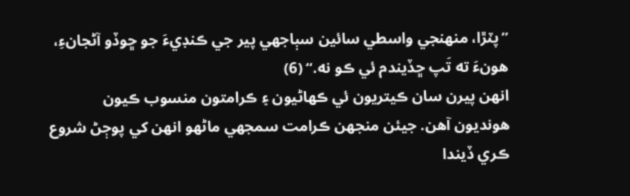”پٽڙا، منھنجي واسطي سائين سٻاجهي پير جي ڪنڊيءَ جو ڇوڏو آڻجانءِ، هونءَ ته تَپ ڇڏيندم ئي ڪو نه.“ (6)
انهن پيرن سان ڪيتريون ئي ڪھاڻيون ۽ ڪرامتون منسوب ڪيون هونديون آهن. جيئن منجهن ڪرامت سمجهي ماڻهو انهن کي پوڄڻ شروع ڪري ڏيندا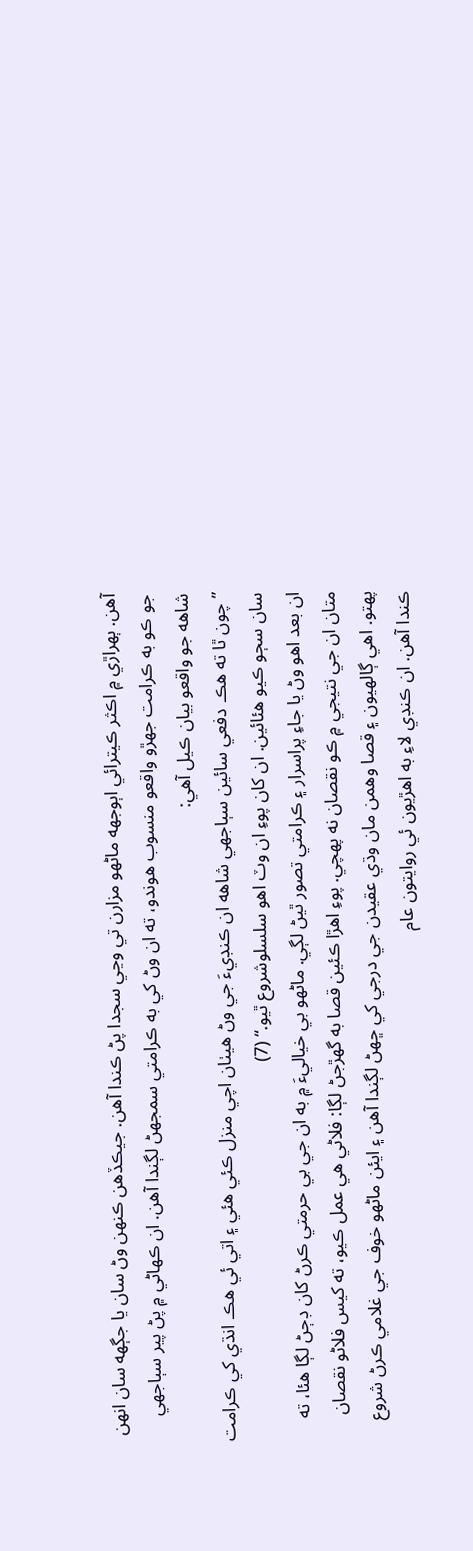آهن. ٻھراڙي ۾ اڪثر ڪيترائي اٻوجهه ماڻهو مزارن تي وڃي سجدا پڻ ڪندا آهن. جيڪڏهن ڪنھن وڻ سان يا جڳھه سان انهن جو ڪو به ڪرامت جھڙو واقعو منسوب هوندو، ته ان وڻ کي به ڪرامتي سمجهڻ لڳندا آهن. ان ڪھاڻي ۾ پڻ پير سٻاجهي شاهه جو واقعو بيان ڪيل آهي:
”چون ٿا ته هڪ دفعي سائين سٻاجهي شاهه ان ڪنڊيءَ جي وڻ هيٺان اچي منزل ڪئي هئي ۽ اتي ئي هڪ انڌي کي ڪرامت سان سڄو ڪيو هئائين. ان کان پوءِ ان وٽ اهو سلسلوشروع ٿيو.“ (7)
ان بعد اهو وڻ يا جاءِ پراسرار ۽ ڪرامتي تصور ٿيڻ لڳي. ماڻهو بي خياليءَ ۾ به ان جي بي حرمتي ڪرڻ کان ڊڄڻ لڳا هئا، ته متان ان جي نتيجي ۾ ڪو نقصان نه پھچي. پوءِ اهڙا ڪئين قصا به گهڙجڻ لڳا: فلاڻي هي عمل ڪيو، ته کيس فلاڻو نقصان پھتو. اهي ڳالهيون ۽ قصا وهمن مان وڌي عقيدن جي درجي کي ڇھڻ لڳندا آهن ۽ ايئن ماڻهو خوف جي غلامي ڪرڻ شروع ڪندا آهن. ان ڪنڊي لاءِ به اهڙيون ئي روايتون عام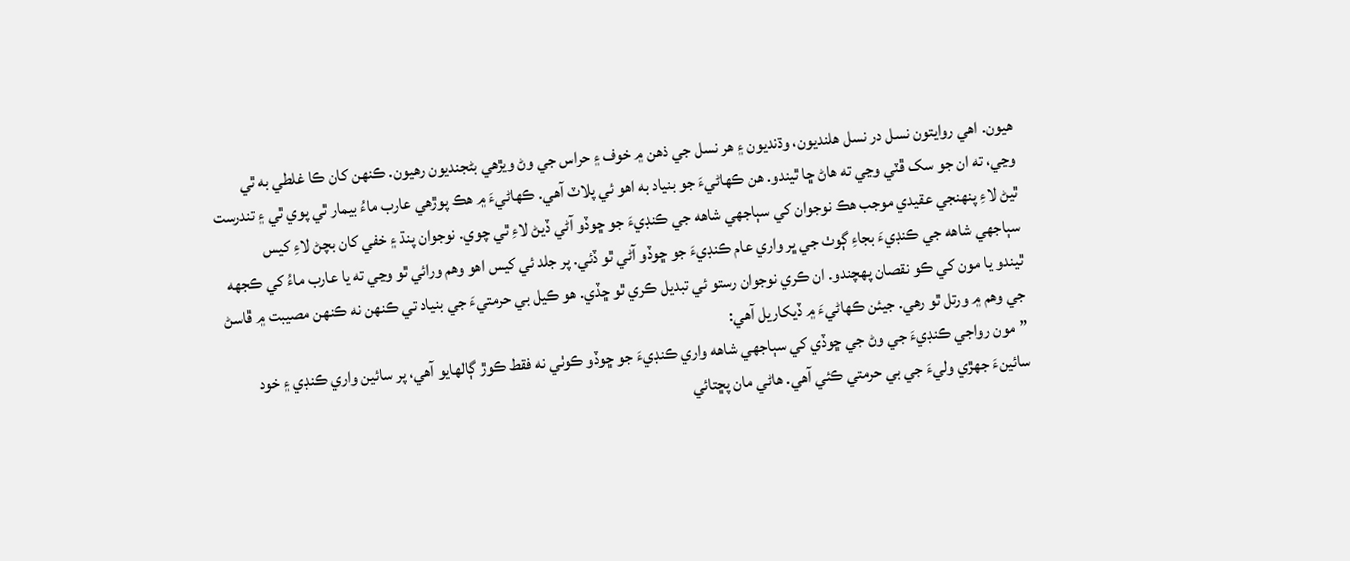هيون. اهي روايتون نسل در نسل هلنديون، وڌنديون ۽ هر نسل جي ذهن ۾ خوف ۽ حراس جي وڻ ويڙهي بڻجنديون رهيون. ڪنھن کان ڪا غلطي به ٿي وڃي، ته ان جو سک ڦٽي وڃي ته هاڻ ڇا ٿيندو. هن ڪھاڻيءَ جو بنياد به اهو ئي پلاٽ آهي. ڪھاڻيءَ ۾ هڪ پوڙهي عارب ماءُ بيمار ٿي پوي ٿي ۽ تندرست ٿيڻ لاءِ پنھنجي عقيدي موجب هڪ نوجوان کي سٻاجهي شاهه جي ڪنڊيءَ جو ڇوڏو آڻي ڏيڻ لاءِ ٿي چوي. نوجوان پنڌ ۽ خفي کان بچڻ لاءِ کيس سٻاجهي شاهه جي ڪنڊيءَ بجاءِ ڳوٺ جي ڀر واري عام ڪنڊيءَ جو ڇوڏو آڻي ٿو ڏئي. پر جلد ئي کيس اهو وهم ورائي ٿو وڃي ته يا عارب ماءُ کي ڪجهه ٿيندو يا مون کي ڪو نقصان پھچندو. ان ڪري نوجوان رستو ئي تبديل ڪري ٿو ڇڏي. هو ڪيل بي حرمتيءَ جي بنياد تي ڪنھن نه ڪنھن مصيبت ۾ ڦاسڻ جي وهم ۾ ورتل ٿو رهي. جيئن ڪھاڻيءَ ۾ ڏيکاريل آهي:
”مون رواجي ڪنڊيءَ جي وڻ جي ڇوڏي کي سٻاجهي شاهه واري ڪنڊيءَ جو ڇوڏو ڪوٺي نه فقط ڪوڙ ڳالهايو آهي، پر سائين واري ڪنڊي ۽ خود سائينءَ جھڙي وليءَ جي بي حرمتي ڪئي آهي. هاڻي مان پڇتائي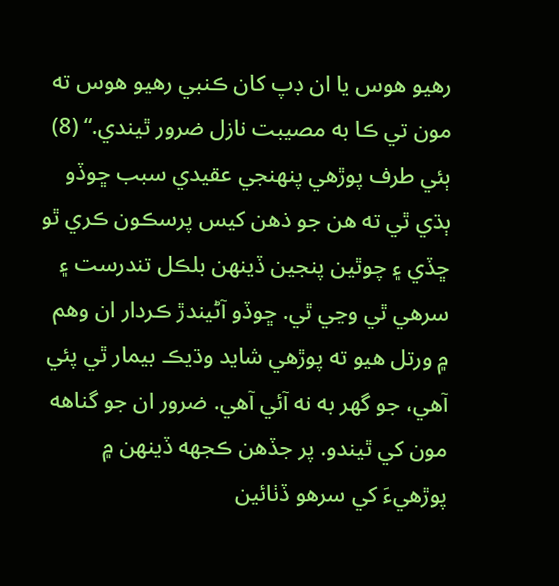رهيو هوس يا ان ڊپ کان ڪنبي رهيو هوس ته مون تي ڪا به مصيبت نازل ضرور ٿيندي.“ (8)
ٻئي طرف پوڙهي پنھنجي عقيدي سبب ڇوڏو ٻڌي ٿي ته هن جو ذهن کيس پرسڪون ڪري ٿو ڇڏي ۽ چوٿين پنجين ڏينھن بلڪل تندرست ۽ سرهي ٿي وڃي ٿي. ڇوڏو آڻيندڙ ڪردار ان وهم ۾ ورتل هيو ته پوڙهي شايد وڌيڪ بيمار ٿي پئي آهي، جو گهر به نه آئي آهي. ضرور ان جو گناهه مون کي ٿيندو. پر جڏهن ڪجهه ڏينھن ۾ پوڙهيءَ کي سرهو ڏٺائين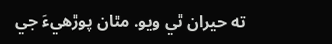ته حيران ٿي ويو. مٿان پوڙهيءَ جي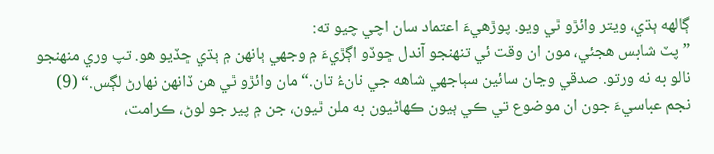ڳالهه ٻڌي، ويتر وائڙو ٿي ويو. پوڙهيءَ اعتماد سان اچي چيو ته:
”پٽ شابس هجئي، مون ان وقت ئي تنھنجو آندل ڇوڏو اڳڙيءَ ۾ وجهي ٻانھن ۾ ٻڌي ڇڏيو هو. تپ وري منھنجو نالو به نه ورتو. صدقي وڃان سائين سٻاجهي شاهه جي نانءُ تان.“ مان وائڙو ٿي هن ڏانھن نھارڻ لڳس.“ (9)
نجم عباسيءَ جون ان موضوع تي ڪي ٻيون ڪھاڻيون به ملن ٿيون، جن ۾ پير جو لوڻ، ڪرامت،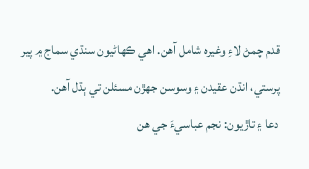قدم چمڻ لاءِ وغيره شامل آهن. اهي ڪھاڻيون سنڌي سماج ۾ پير پرستي، انڌن عقيدن ۽ وسوسن جھڙن مسئلن تي ٻڌل آهن.
دعا ۽ تاڙيون: نجم عباسيءَ جي هن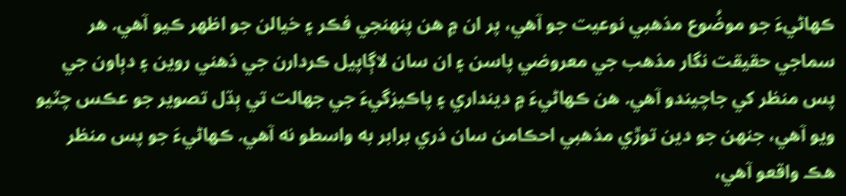ڪھاڻيءَ جو موضُوع مذهبي نوعيت جو آهي، پر ان ۾ هن پنھنجي فڪر ۽ خيالن جو اظھر ڪيو آهي. هر سماجي حقيقت نگار مذهب جي معروضي پاسن ۽ ان سان لاڳاپيل ڪردارن جي ذهني روين ۽ دٻاون جي پس منظر کي جاچيندو آهي. هن ڪھاڻيءَ ۾ دينداري ۽ پاڪيزگيءَ جي جھالت تي ٻڌل تصوير جو عڪس چٽيو ويو آهي، جنھن جو دين توڙي مذهبي احڪامن سان ذري برابر به واسطو نه آهي. ڪھاڻيءَ جو پس منظر هڪ واقعو آهي،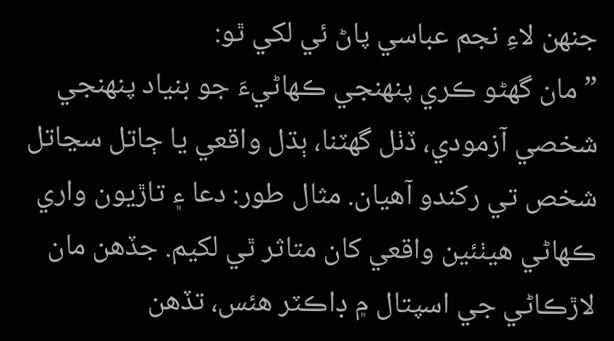جنھن لاءِ نجم عباسي پاڻ ئي لکي ٿو:
”مان گهڻو ڪري پنھنجي ڪھاڻيءَ جو بنياد پنھنجي شخصي آزمودي، ڏٺل گهٽنا، ٻڌل واقعي يا ڄاتل سڃاتل شخص تي رکندو آهيان. مثال طور: دعا ۽ تاڙيون واري ڪھاڻي هيٺئين واقعي کان متاثر ٿي لکيم. جڏهن مان لاڙڪاڻي جي اسپتال ۾ ڊاڪٽر هئس، تڏهن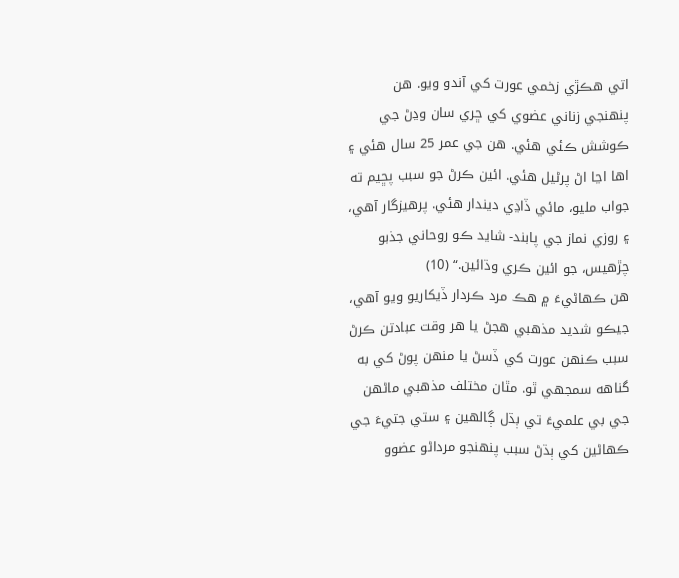اتي هڪڙي زخمي عورت کي آندو ويو. هن پنھنجي زناني عضوي کي ڇري سان وڍڻ جي ڪوشش ڪئي هئي. هن جي عمر 25 سال هئي ۽ اها اڃا اڻ پرڻيل هئي. ائين ڪرڻ جو سبب پڇيم ته جواب مليو، مائي ڏاڍي ديندار هئي. پرهيزگار آهي، ۽ روزي نماز جي پابند- شايد ڪو روحاني جذبو چڙهيس، جو ائين ڪري وڌائين.“ (10)
هن ڪھاڻيءَ ۾ هڪ مرد ڪردار ڏيکاريو ويو آهي، جيڪو شديد مذهبي هجڻ يا هر وقت عبادتن ڪرڻ سبب ڪنهن عورت کي ڏسڻ يا منھن پوڻ کي به گناهه سمجهي ٿو. مٿان مختلف مذهبي ماڻهن جي بي علميءَ تي ٻڌل ڳالهين ۽ ستي جتيءَ جي ڪھاڻين کي ٻڌڻ سبب پنھنجو مرداڻو عضوو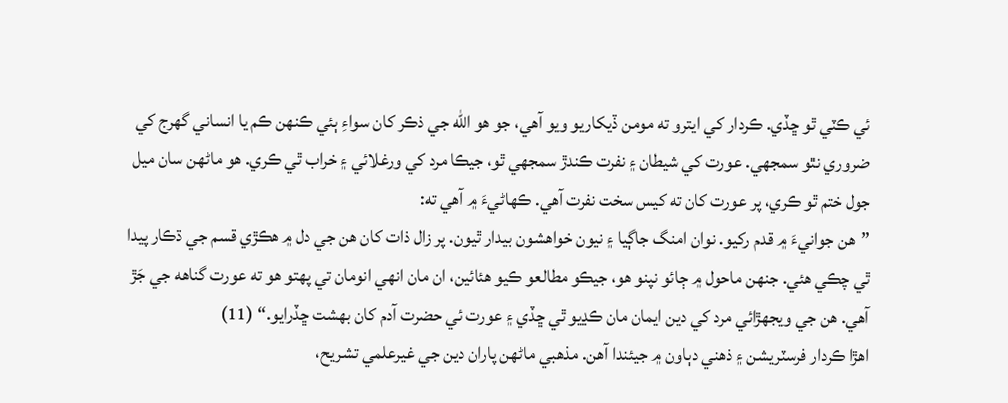ئي ڪٽي ٿو ڇڏي. ڪردار کي ايترو ته مومن ڏيکاريو ويو آهي، جو هو الله جي ذڪر کان سواءِ ٻئي ڪنھن ڪم يا انساني گهرج کي ضروري نٿو سمجهي. عورت کي شيطان ۽ نفرت ڪندڙ سمجهي ٿو، جيڪا مرد کي ورغلائي ۽ خراب ٿي ڪري. هو ماڻهن سان ميل جول ختم ٿو ڪري، پر عورت کان ته کيس سخت نفرت آهي. ڪھاڻيءَ ۾ آهي ته:
”هن جوانيءَ ۾ قدم رکيو. نوان امنگ جاڳيا ۽ نيون خواهشون بيدار ٿيون. پر زال ذات کان هن جي دل ۾ هڪڙي قسم جي ڌڪار پيدا ٿي چڪي هئي. جنھن ماحول ۾ ڄائو نپنو هو، جيڪو مطالعو ڪيو هئائين، ان مان انهي انومان تي پھتو هو ته عورت گناهه جي جَڙ آهي. هن جي ويجهڙائي مرد کي دين ايمان مان ڪڍيو ٿي ڇڏي ۽ عورت ئي حضرت آدم کان بھشت ڇڏرايو.“ (11)
اهڙا ڪردار فرسٽريشن ۽ ذهني دٻاون ۾ جيئندا آهن. مذهبي ماڻهن پاران دين جي غيرعلمي تشريح،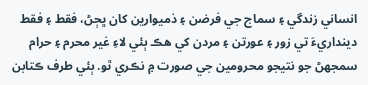انساني زندگي ۽ سماج جي فرضن ۽ ذميوارين کان ڀڄڻ، فقط ۽ فقط دينداريءَ تي زور ۽ عورتن ۽ مردن کي هڪ ٻئي لاءِ غير محرم ۽ حرام سمجهڻ جو نتيجو محرومين جي صورت ۾ نڪري ٿو. ٻئي طرف ڪتابن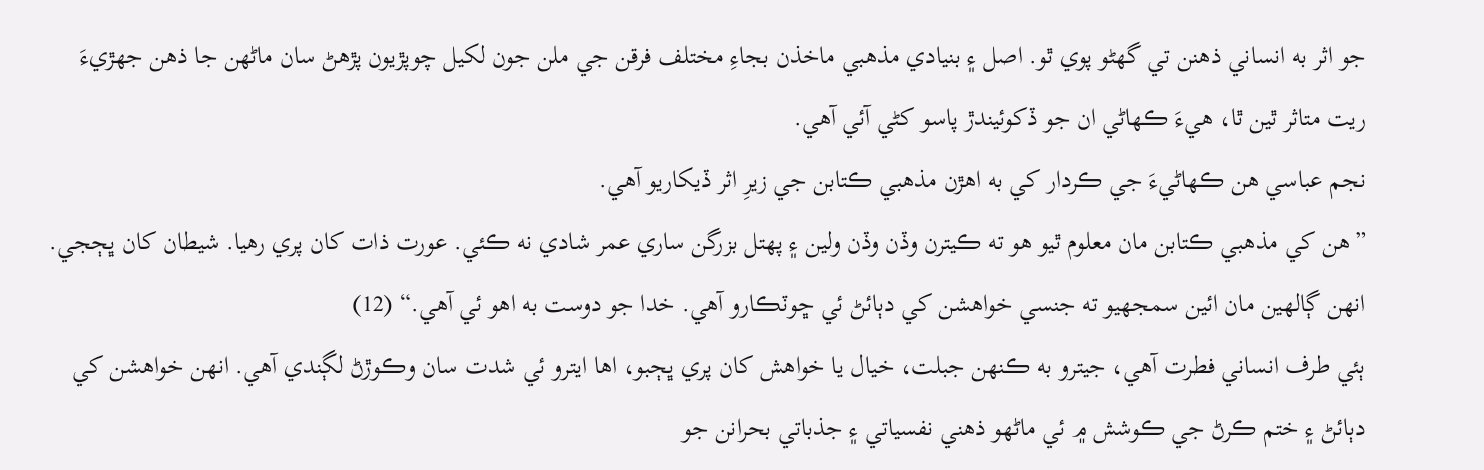جو اثر به انساني ذهنن تي گهڻو پوي ٿو. اصل ۽ بنيادي مذهبي ماخذن بجاءِ مختلف فرقن جي ملن جون لکيل چوپڙيون پڙهڻ سان ماڻهن جا ذهن جھڙيءَ ريت متاثر ٿين ٿا، هيءَ ڪھاڻي ان جو ڏکوئيندڙ پاسو کڻي آئي آهي.
نجم عباسي هن ڪھاڻيءَ جي ڪردار کي به اهڙن مذهبي ڪتابن جي زيرِ اثر ڏيکاريو آهي.
”هن کي مذهبي ڪتابن مان معلوم ٿيو هو ته ڪيترن وڏن وڏن ولين ۽ پھتل بزرگن ساري عمر شادي نه ڪئي. عورت ذات کان پري رهيا. شيطان کان ڀڄجي. انهن ڳالهين مان ائين سمجهيو ته جنسي خواهشن کي دٻائڻ ئي ڇوٽڪارو آهي. خدا جو دوست به اهو ئي آهي.“ (12)
ٻئي طرف انساني فطرت آهي، جيترو به ڪنھن جبلت، خيال يا خواهش کان پري ڀڄبو، اها ايترو ئي شدت سان وڪوڙڻ لڳندي آهي. انهن خواهشن کي دٻائڻ ۽ ختم ڪرڻ جي ڪوشش ۾ ئي ماڻهو ذهني نفسياتي ۽ جذباتي بحرانن جو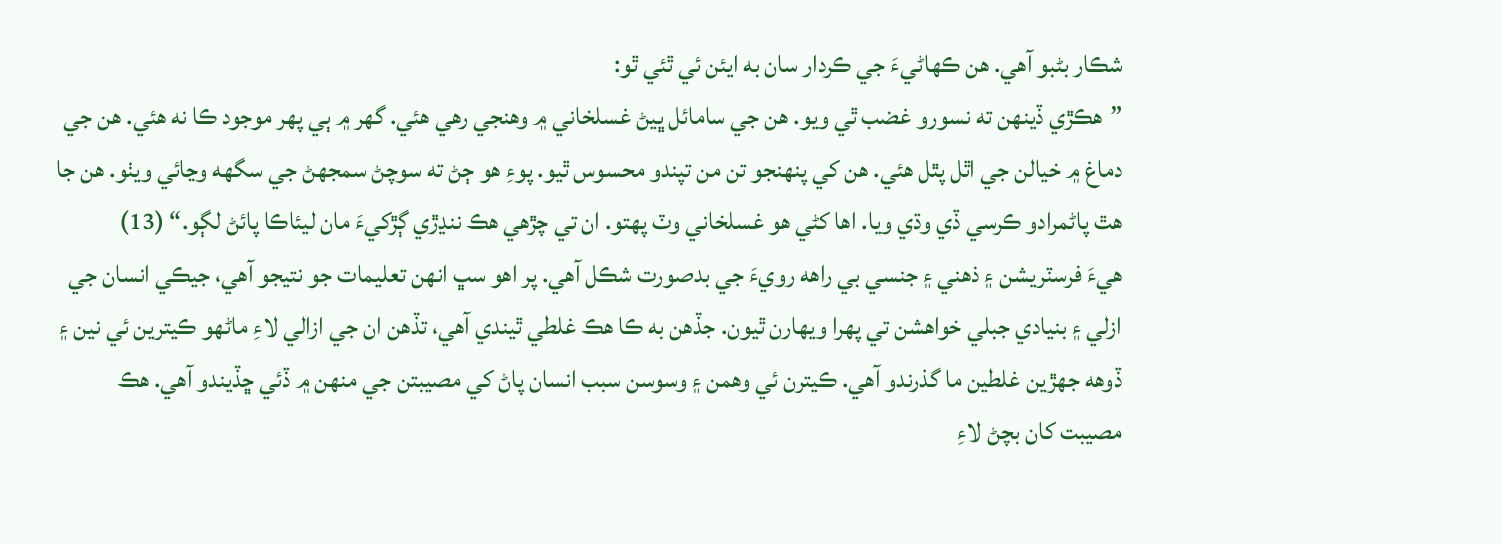شڪار بڻبو آهي. هن ڪھاڻيءَ جي ڪردار سان به ايئن ئي ٿئي ٿو:
”هڪڙي ڏينھن ته نسورو غضب ٿي ويو. هن جي سامائل ڀيڻ غسلخاني ۾ وهنجي رهي هئي. گهر ۾ ٻي پھر موجود ڪا نه هئي. هن جي دماغ ۾ خيالن جي اٿل پٿل هئي. هن کي پنھنجو تن من تپندو محسوس ٿيو. پوءِ هو ڄڻ ته سوچڻ سمجهڻ جي سگهه وڃائي ويٺو. هن جا هٿ پاڻمرادو ڪرسي ڏي وڌي ويا. اها کڻي هو غسلخاني وٽ پھتو. ان تي چڙهي هڪ ننڍڙي ڳڙکيءَ مان ليئاڪا پائڻ لڳو.“ (13)
هيءَ فرسٽريشن ۽ ذهني ۽ جنسي بي راهه رويءَ جي بدصورت شڪل آهي. پر اهو سڀ انهن تعليمات جو نتيجو آهي، جيڪي انسان جي ازلي ۽ بنيادي جبلي خواهشن تي پھرا ويھارن ٿيون. جڏهن به ڪا هڪ غلطي ٿيندي آهي، تڏهن ان جي ازالي لاءِ ماڻهو ڪيترين ئي نين ۽ ڏوهه جھڙين غلطين ما گذرندو آهي. ڪيترن ئي وهمن ۽ وسوسن سبب انسان پاڻ کي مصيبتن جي منھن ۾ ڏئي ڇڏيندو آهي. هڪ مصيبت کان بچڻ لاءِ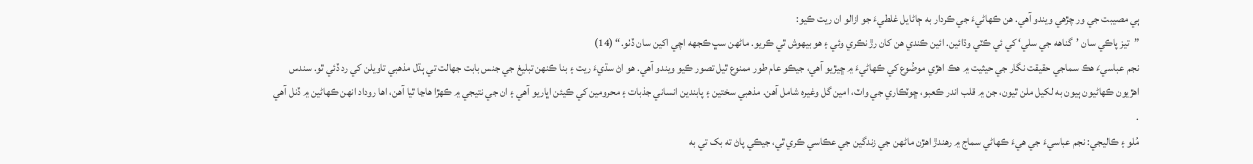ٻي مصيبت جي ور چڙهي ويندو آهي. هن ڪھاڻيءَ جي ڪردار به ڄاڻايل غلطيءَ جو ازالو ان ريت ڪيو:
”تيز پاڪي سان ’گناهه جي سلي‘ کي ئي ڪٽي وڌائين. ائين ڪندي هن کان رڙ نڪري وئي ۽ هو بيھوش ٿي ڪريو. ماڻهن سڀ ڪجهه اچي اکين سان ڏٺو.“ (14)
نجم عباسيءَ هڪ سماجي حقيقت نگار جي حيثيت ۾ هڪ اهڙي موضُوع کي ڪھاڻيءَ ۾ ڇيڙيو آهي، جيڪو عام طور ممنوع ٿيل تصور ڪيو ويندو آهي. هو اڻ سڌيءَ ريت ۽ بنا ڪنھن تبليغ جي جنس بابت جھالت تي ٻڌل مذهبي تاويلن کي رد ڏئي ٿو. سندس اهڙيون ڪھاڻيون ٻيون به لکيل ملن ٿيون، جن ۾ قلب اندر ڪعبو، ڇوٽڪاري جي واٽ، امين گل وغيره شامل آهن. مذهبي سختين ۽ پابندين انساني جذبات ۽ محرومين کي ڪيئن اڀاريو آهي ۽ ان جي نتيجي ۾ ڪھڙا هاڃا ٿيا آهن، اها روداد انهن ڪھاڻين ۾ ڏنل آهي .
مُلو ۽ ڪاليجي: نجم عباسيءَ جي هيءَ ڪھاڻي سماج ۾ رهندڙ اهڙن ماڻهن جي زندگين جي عڪاسي ڪري ٿي، جيڪي پاڻ ته بک تي به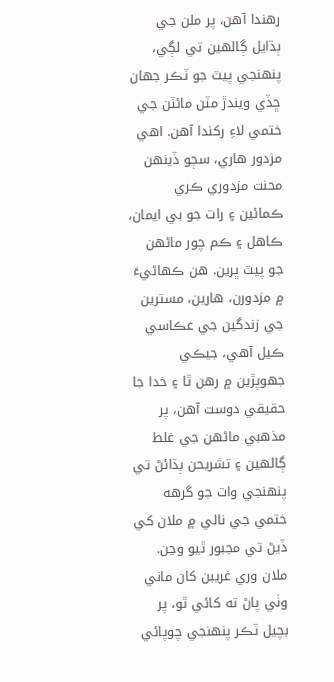رهندا آهن، پر ملن جي ٻڌايل ڳالهين تي لڳي، پنھنجي پيٽ جو ٽڪر جھان ڇڏي ويندڙ مٽن مائٽن جي ختمي لاءِ رکندا آهن. اهي مزدور هاري، سڄو ڏينھن محنت مزدوري ڪري ڪمائين ۽ رات جو بي ايمان، ڪاهل ۽ ڪم چور ماڻهن جو پيٽ ڀرين. هن ڪھاڻيءَ ۾ مزدورن، هارين، مسترين جي زندگين جي عڪاسي ڪيل آهي، جيڪي جهوپڙين ۾ رهن ٿا ۽ خدا جا حقيقي دوست آهن، پر مذهبي ماڻهن جي غلط ڳالهين ۽ تشريحن ٻڌائڻ تي پنھنجي وات جو گرهه ختمي جي نالي ۾ ملان کي ڏيڻ تي مجبور ٿيو وڃن. ملان وري غريبن کان ماني وٺي پاڻ ته کائي ٿو، پر بچيل ٽڪر پنھنجي چوپائي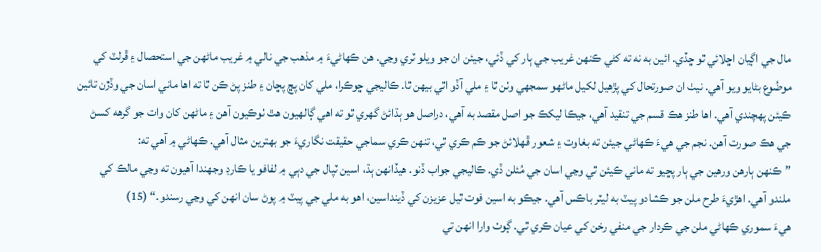مال جي اڳيان اڇلائي ٿو ڇڏي. ائين به نه ته کڻي ڪنھن غريب جي ٻار کي ڏئي، جيئن ان جو ويلو ٽري وڃي. هن ڪھاڻيءَ ۾ مذهب جي نالي ۾ غريب ماڻهن جي استحصال ۽ ڦرلٽ کي موضُوع بڻايو ويو آهي. نيٺ ان صورتحال کي پڙهيل لکيل ماڻهو سمجهي وٺن ٿا ۽ ملي آڏو اٿي بيھن ٿا. ڪاليجي ڇوڪرا، ملي کان پڇ پڇان ۽ طنز پڻ ڪن ٿا ته اها ماني اسان جي وڏڙن تائين ڪيئن پھچندي آهي. اها طنز هڪ قسم جي تنقيد آهي، جيڪا ليکڪ جو اصل مقصد به آهي، دراصل هو ٻڌائڻ گهري ٿو ته اهي ڳالهيون هٿ ٺوڪيون آهن ۽ ماڻهن کان وات جو گرهه کسڻ جي هڪ صورت آهن. نجم جي هيءَ ڪھاڻي جيئن ته بغاوت ۽ شعور ڦھلائڻ جو ڪم ڪري ٿي، تنھن ڪري سماجي حقيقت نگاريءَ جو بھترين مثال آهي. ڪھاڻي ۾ آهي ته:
”ڪنهن ٻارهن ورهين جي ٻار پڇيو ته ماني ڪيئن ٿي وڃي اسان جي مُئلن ڏي. ڪاليجي جواب ڏنو. هيڏانھن ٻڌ، اسين ٽپال جي دٻي ۾ لفافو يا ڪارڊ وجهندا آهيون ته وڃي مالڪ کي ملندو آهي. اهڙيءَ طرح ملن جو ڪشادو پيٽ به ليٽر باڪس آهي. جيڪو به اسين فوت ٿيل عزيزن کي ڏينداسين، اهو به ملي جي پيٽ ۾ پوڻ سان انهن کي وڃي رسندو.“ (15)
هيءَ سموري ڪھاڻي ملن جي ڪردار جي منفي رخن کي عيان ڪري ٿي. ڳوٺ وارا انهن تي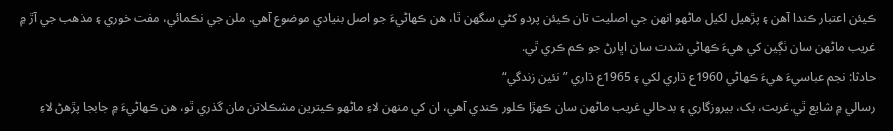ڪيئن اعتبار ڪندا آهن ۽ پڙهيل لکيل ماڻهو انهن جي اصليت تان ڪيئن پردو کڻي سگهن ٿا، هن ڪھاڻيءَ جو اصل بنيادي موضوع آهي. ملن جي نڪمائي، مفت خوري ۽ مذهب جي آڙ ۾ غريب ماڻهن سان ٺڳين کي هيءَ ڪھاڻي شدت سان اڀارڻ جو ڪم ڪري ٿي.
حادثا: نجم عباسيءَ هيءَ ڪھاڻي 1960ع ڌاري لکي ۽ 1965ع ڌاري ”نئين زندگي“
رسالي ۾ شايع ٿي.غربت، بک، بيروزگاري ۽ بدحالي غريب ماڻهن سان ڪھڙا ڪلور ڪندي آهي، ان کي منھن لاءِ ماڻهو ڪيترين مشڪلاتن مان گذري ٿو، هن ڪھاڻيءَ ۾ جابجا پڙهڻ لاءِ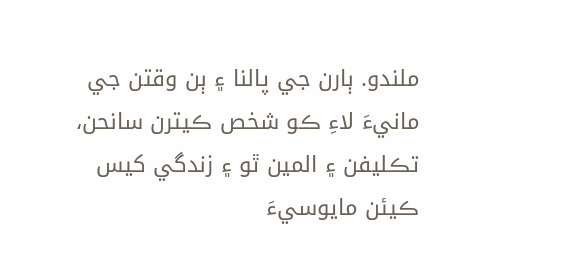ملندو. ٻارن جي پالنا ۽ ٻن وقتن جي مانيءَ لاءِ ڪو شخص ڪيترن سانحن، تڪليفن ۽ المين ٿو ۽ زندگي کيس ڪيئن مايوسيءَ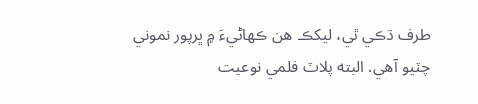طرف ڌڪي ٿي، ليکڪ هن ڪھاڻيءَ ۾ ڀرپور نموني چٽيو آهي. البته پلاٽ فلمي نوعيت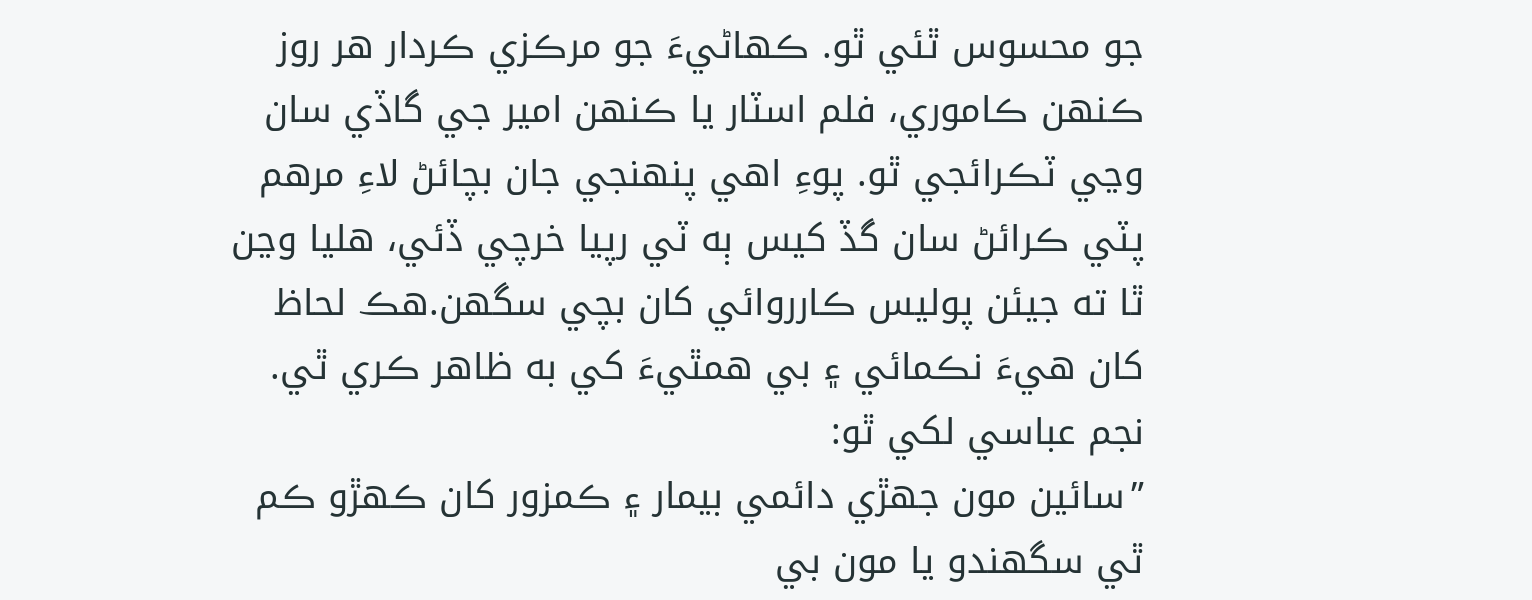جو محسوس ٿئي ٿو. ڪھاڻيءَ جو مرڪزي ڪردار هر روز ڪنھن ڪاموري، فلم اسٽار يا ڪنھن امير جي گاڏي سان وڃي ٽڪرائجي ٿو. پوءِ اهي پنھنجي جان بچائڻ لاءِ مرهم پٽي ڪرائڻ سان گڏ کيس ٻه ٽي رپيا خرچي ڏئي، هليا وڃن ٿا ته جيئن پوليس ڪارروائي کان بچي سگهن.هڪ لحاظ کان هيءَ نڪمائي ۽ بي همٿيءَ کي به ظاهر ڪري ٿي. نجم عباسي لکي ٿو:
”سائين مون جھڙي دائمي بيمار ۽ ڪمزور کان ڪھڙو ڪم ٿي سگهندو يا مون بي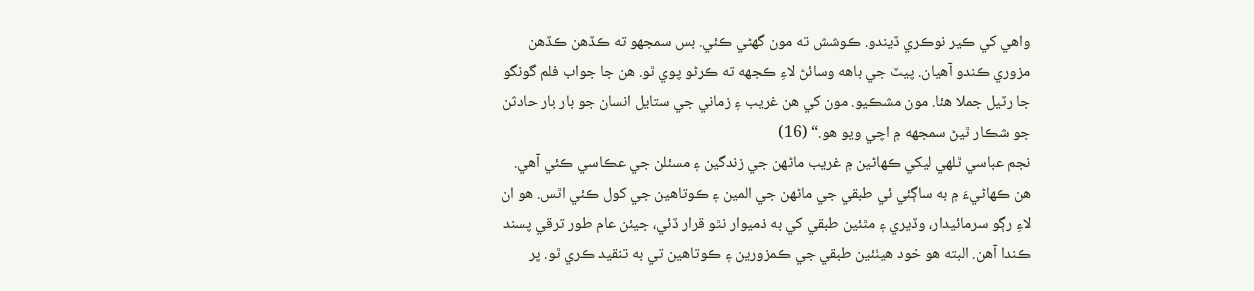واهي کي ڪير نوڪري ڏيندو. ڪوشش ته مون گهڻي ڪئي. بس سمجهو ته ڪڏهن ڪڏهن مزوري ڪندو آهيان. پيٽ جي باهه وسائڻ لاءِ ڪجهه ته ڪرڻو پوي ٿو. هن جا جواب فلم گونگو جا رٽيل جملا هئا. مون مشڪيو. مون کي هن غريب ۽ زماني جي ستايل انسان جو بار بار حادثن جو شڪار ٿيڻ سمجهه ۾ اچي ويو هو.“ (16)
نجم عباسي ٿلهي ليکي ڪھاڻين ۾ غريب ماڻهن جي زندگين ۽ مسئلن جي عڪاسي ڪئي آهي. هن ڪھاڻيءَ ۾ به ساڳئي ئي طبقي جي ماڻهن جي المين ۽ ڪوتاهين جي کول ڪئي اٿس. هو ان لاءِ رڳو سرمائيدار، وڏيري ۽ مٿئين طبقي کي به ذميوار نٿو قرار ڏئي، جيئن عام طور ترقي پسند ڪندا آهن. البته هو خود هيٺئين طبقي جي ڪمزورين ۽ ڪوتاهين تي به تنقيد ڪري ٿو. پر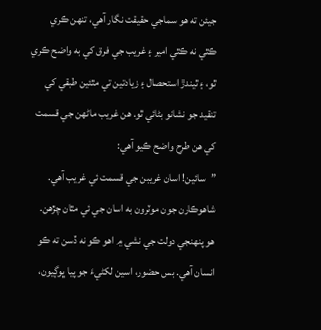جيئن ته هو سماجي حقيقت نگار آهي، تنھن ڪري ڪٿي نه ڪٿي امير ۽ غريب جي فرق کي به واضح ڪري ٿو، ۽ ٿيندڙ استحصال ۽ زيادتين تي مٿئين طبقي کي تنقيد جو نشانو بڻائي ٿو. هن غريب ماڻهن جي قسمت کي هن طرح واضح ڪيو آهي:
”سائين! اسان غريبن جي قسمت ئي غريب آهي. شاهوڪارن جون موٽرون به اسان جي ئي مٿان چڙهن. هو پنھنجي دولت جي نشي ۾ اهو ڪو نه ڏسن ته ڪو انسان آهي. بس حضور، اسين لکڻيءَ جو پيا ڀوڳيون،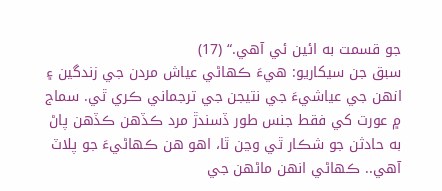جو قسمت به ائين ئي آهي.“ (17)
سبق جن سيکاريو: هيءَ ڪھاڻي عياش مردن جي زندگين ۽ انهن جي عياشيءَ جي نتيجن جي ترجماني ڪري ٿي. سماج ۾ عورت کي فقط جنس طور ڏسندڙ مرد ڪڏهن ڪڏهن پاڻ به حادثن جو شڪار ٿي وڃن ٿا، اهو هن ڪھاڻيءَ جو پلاٽ آهي.. ڪھاڻي انهن ماڻهن جي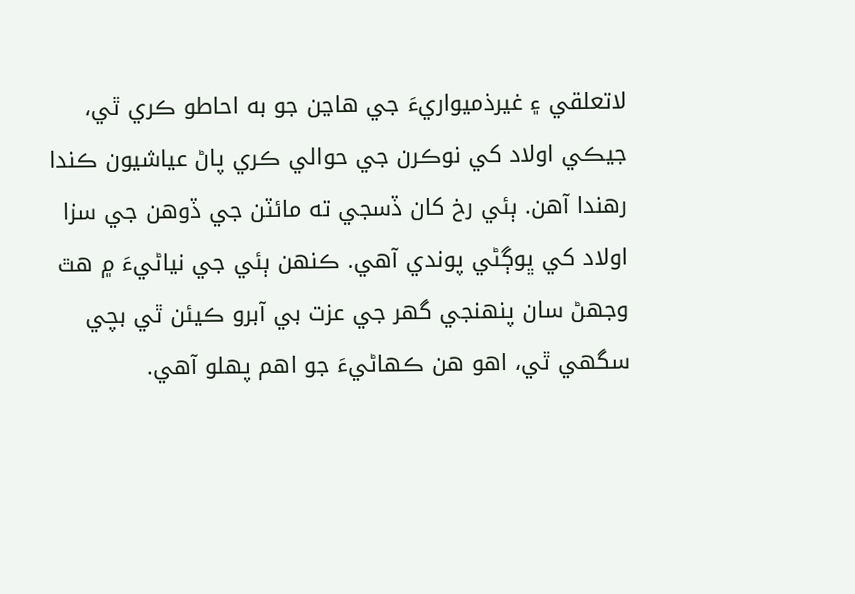لاتعلقي ۽ غيرذميواريءَ جي هاڃن جو به احاطو ڪري ٿي، جيڪي اولاد کي نوڪرن جي حوالي ڪري پاڻ عياشيون ڪندا رهندا آهن. ٻئي رخ کان ڏسجي ته مائٽن جي ڏوهن جي سزا اولاد کي ڀوڳڻي پوندي آهي. ڪنھن ٻئي جي نياڻيءَ ۾ هٿ وجهڻ سان پنهنجي گهر جي عزت بي آبرو ڪيئن ٿي بچي سگهي ٿي، اهو هن ڪھاڻيءَ جو اهم پھلو آهي.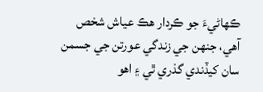ڪھاڻيءَ جو ڪردار هڪ عياش شخص آهي، جنھن جي زندگي عورتن جي جسمن سان کيڏندي گذري ٿي ۽ اهو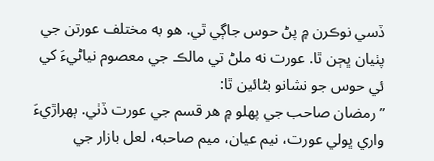ڏسي نوڪرن ۾ پڻ حوس جاڳي ٿي. هو به مختلف عورتن جي پٺيان ڀڄن ٿا. عورت نه ملڻ تي مالڪ جي معصوم نياڻيءَ کي ئي حوس جو نشانو بڻائين ٿا:
”رمضان صاحب جي پھلو ۾ هر قسم جي عورت ڏٺي. ٻھراڙيءَ واري ڀولي عورت، نيم عيان، ميم صاحبه، لعل بازار جي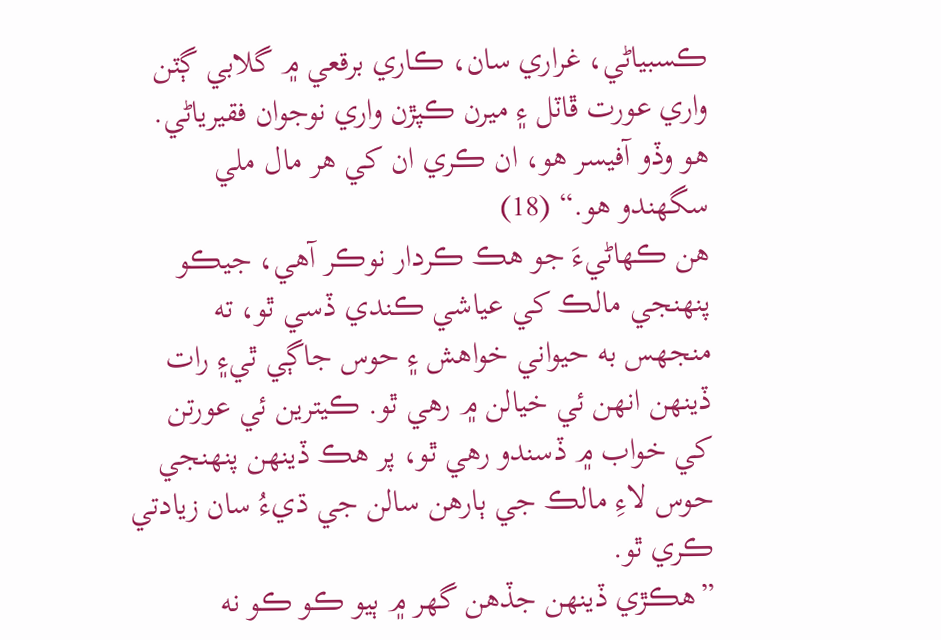ڪسبياڻي، غراري سان، ڪاري برقعي ۾ گلابي ڳٽن واري عورت ڦاٽل ۽ ميرن ڪپڙن واري نوجوان فقيرياڻي. هو وڏو آفيسر هو، ان ڪري ان کي هر مال ملي سگهندو هو.“ (18)
هن ڪھاڻيءَ جو هڪ ڪردار نوڪر آهي، جيڪو پنھنجي مالڪ کي عياشي ڪندي ڏسي ٿو، ته منجهس به حيواني خواهش ۽ حوس جاڳي ٿي۽ رات ڏينھن انهن ئي خيالن ۾ رهي ٿو. ڪيترين ئي عورتن کي خواب ۾ ڏسندو رهي ٿو، پر هڪ ڏينھن پنھنجي حوس لاءِ مالڪ جي ٻارهن سالن جي ڌيءُ سان زيادتي ڪري ٿو.
”هڪڙي ڏينھن جڏهن گهر ۾ ٻيو ڪو ڪو نه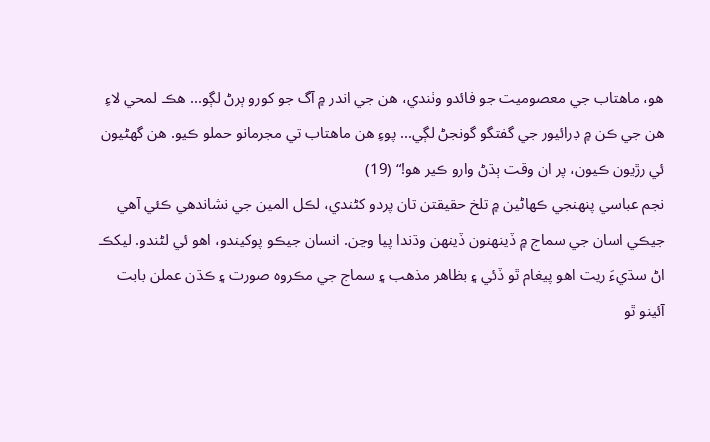هو، ماهتاب جي معصوميت جو فائدو وٺندي، هن جي اندر ۾ آگ جو کورو ٻرڻ لڳو... هڪ لمحي لاءِ هن جي ڪن ۾ ڊرائيور جي گفتگو گونجڻ لڳي... پوءِ هن ماهتاب تي مجرمانو حملو ڪيو. هن گهڻيون ئي رڙيون ڪيون، پر ان وقت ٻڌڻ وارو ڪير هو!“ (19)
نجم عباسي پنھنجي ڪھاڻين ۾ تلخ حقيقتن تان پردو کڻندي، لڪل المين جي نشاندهي ڪئي آهي جيڪي اسان جي سماج ۾ ڏينھنون ڏينھن وڌندا پيا وڃن. انسان جيڪو پوکيندو، اهو ئي لڻندو. ليکڪ اڻ سڌيءَ ريت اهو پيغام ٿو ڏئي ۽ بظاهر مذهب ۽ سماج جي مڪروه صورت ۽ ڪڌن عملن بابت آئينو ٿو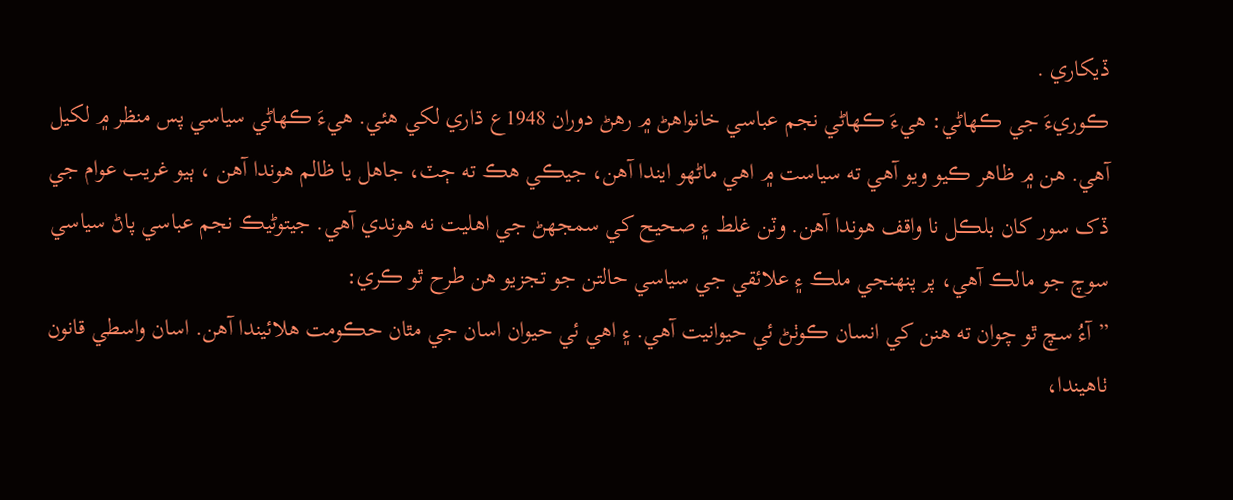ڏيکاري .
ڪوريءَ جي ڪهاڻي: هيءَ ڪھاڻي نجم عباسي خانواهڻ ۾ رهڻ دوران 1948ع ڌاري لکي هئي. هيءَ ڪھاڻي سياسي پس منظر ۾ لکيل آهي. هن ۾ ظاهر ڪيو ويو آهي ته سياست ۾ اهي ماڻهو ايندا آهن، جيڪي هڪ ته ڄٽ، جاهل يا ظالم هوندا آهن ، ٻيو غريب عوام جي ڏک سور کان بلڪل نا واقف هوندا آهن. وٽن غلط ۽ صحيح کي سمجهڻ جي اهليت نه هوندي آهي. جيتوڻيڪ نجم عباسي پاڻ سياسي سوچ جو مالڪ آهي، پر پنھنجي ملڪ ۽ علائقي جي سياسي حالتن جو تجزيو هن طرح ٿو ڪري:
”آءُ سچ ٿو چوان ته هنن کي انسان ڪوٺڻ ئي حيوانيت آهي. ۽ اهي ئي حيوان اسان جي مٿان حڪومت هلائيندا آهن. اسان واسطي قانون ٺاهيندا،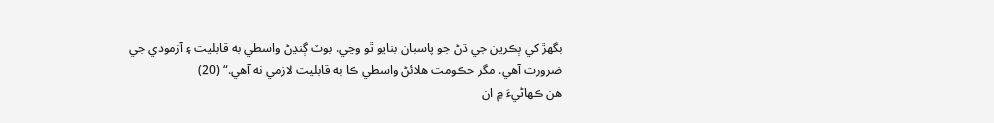بگهڙ کي ٻڪرين جي ڌڻ جو پاسبان بنايو ٿو وڃي. بوٽ ڳنڍڻ واسطي به قابليت ۽ آزمودي جي ضرورت آهي. مگر حڪومت هلائڻ واسطي ڪا به قابليت لازمي نه آهي.“ (20)
هن ڪھاڻيءَ ۾ ان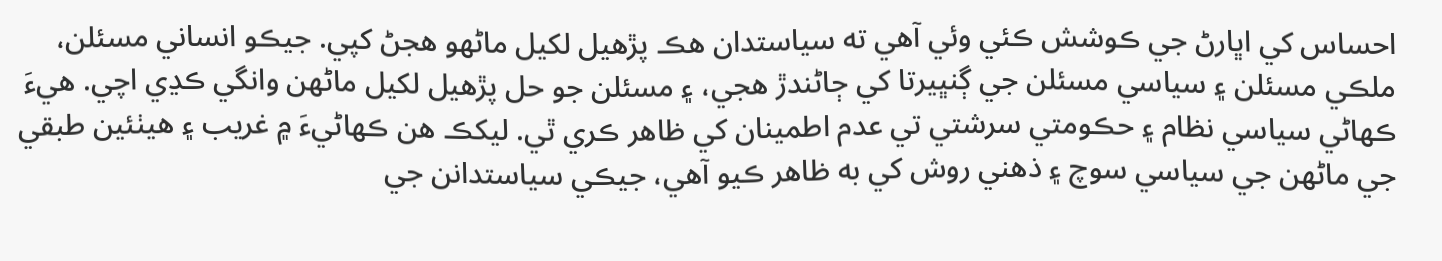احساس کي اڀارڻ جي ڪوشش ڪئي وئي آهي ته سياستدان هڪ پڙهيل لکيل ماڻهو هجڻ کپي. جيڪو انساني مسئلن، ملڪي مسئلن ۽ سياسي مسئلن جي ڳنڀيرتا کي ڄاڻندڙ هجي، ۽ مسئلن جو حل پڙهيل لکيل ماڻهن وانگي ڪڍي اچي. هيءَ ڪھاڻي سياسي نظام ۽ حڪومتي سرشتي تي عدم اطمينان کي ظاهر ڪري ٿي. ليکڪ هن ڪھاڻيءَ ۾ غريب ۽ هيٺئين طبقي جي ماڻهن جي سياسي سوچ ۽ ذهني روش کي به ظاهر ڪيو آهي، جيڪي سياستدانن جي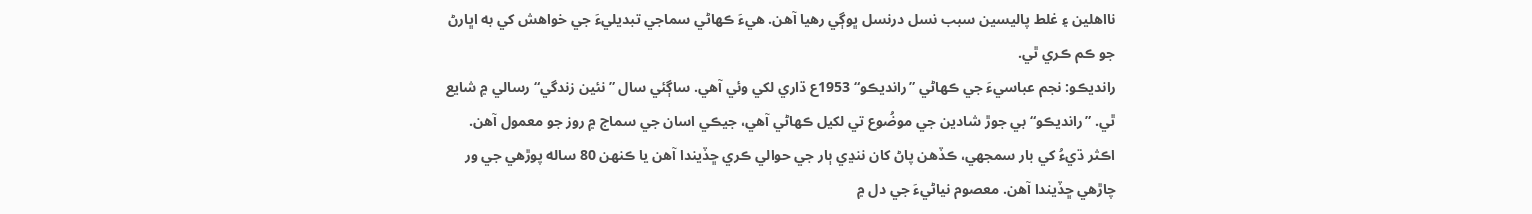نااهلين ۽ غلط پاليسين سبب نسل درنسل ڀوڳي رهيا آهن. هيءَ ڪھاڻي سماجي تبديليءَ جي خواهش کي به اڀارڻ جو ڪم ڪري ٿي.
رانديڪو: نجم عباسيءَ جي ڪھاڻي ”رانديڪو“ 1953ع ڌاري لکي وئي آهي. ساڳئي سال ”نئين زندگي“ رسالي ۾ شايع ٿي. ”رانديڪو“ بي جوڙ شادين جي موضُوع تي لکيل ڪھاڻي آهي، جيڪي اسان جي سماج ۾ روز جو معمول آهن. اڪثر ڌيءُ کي بار سمجهي، ڪڏهن پاڻ کان ننڍي ٻار جي حوالي ڪري ڇڏيندا آهن يا ڪنھن 80 ساله پوڙهي جي ور چاڙهي ڇڏيندا آهن. معصوم نياڻيءَ جي دل ۾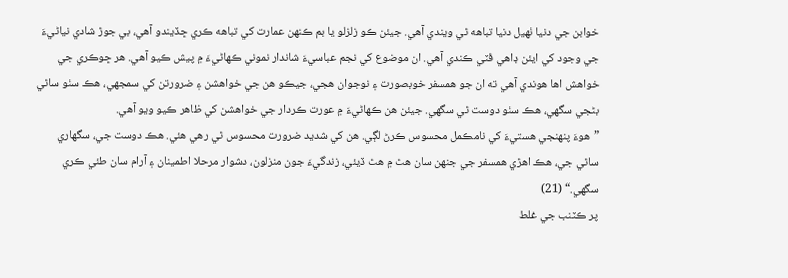خوابن جي دنيا ٺھيل دنيا تباهه ٿي ويندي آهي. جيئن ڪو زلزلو يا بم ڪنھن عمارت کي تباهه ڪري ڇڏيندو آهي، بي جوڙ شادي نياڻيءَ جي وجود کي ايئن ڊاهي ڦٽي ڪندي آهي. ان موضوع کي نجم عباسيءَ شاندار نموني ڪھاڻيءَ ۾ پيش ڪيو آهي. هر ڇوڪري جي خواهش اها هوندي آهي ته ان جو همسفر خوبصورت ۽ نوجوان هجي، جيڪو هن جي خواهشن ۽ ضرورتن کي سمجهي، هڪ سٺو ساٿي بڻجي سگهي، هڪ سٺو دوست ٿي سگهي. جيئن هن ڪھاڻيءَ ۾ عورت ڪردار جي خواهشن کي ظاهر ڪيو ويو آهي.
”هوءَ پنھنجي هستيءَ کي نامڪمل محسوس ڪرڻ لڳي. هن کي شديد ضرورت محسوس ٿي رهي هئي. هڪ دوست جي، سگهاري ساٿي جي، هڪ اهڙي همسفر جي جنھن سان هٿ ۾ هٿ ڏيئي، زندگيءَ جون منزلون، دشوار مرحلا اطمينان ۽ آرام سان طئي ڪري سگهي.“ (21)
پر ڪٽنب جي غلط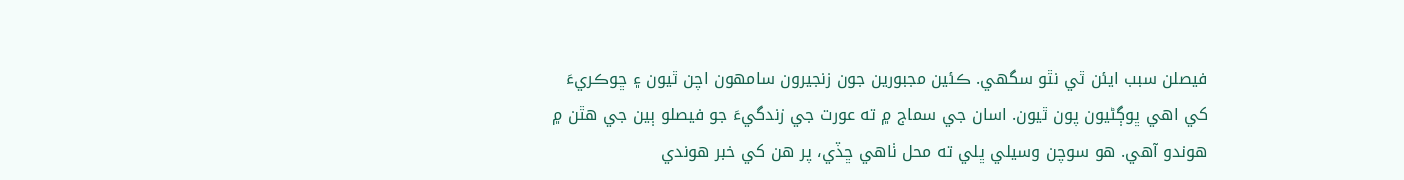فيصلن سبب ايئن ٿي نٿو سگهي. ڪئين مجبورين جون زنجيرون سامهون اچن ٿيون ۽ ڇوڪريءَ کي اهي ڀوڳڻيون پون ٿيون. اسان جي سماج ۾ ته عورت جي زندگيءَ جو فيصلو ٻين جي هٿن ۾ هوندو آهي. هو سوچن وسيلي ڀلي ته محل ٺاهي ڇڏي، پر هن کي خبر هوندي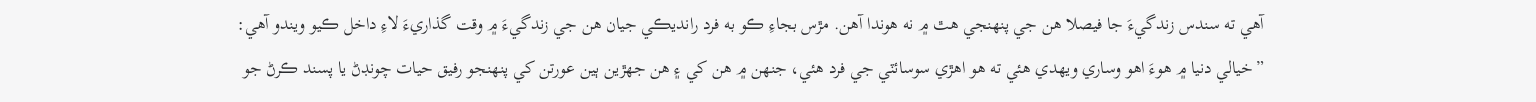آهي ته سندس زندگيءَ جا فيصلا هن جي پنھنجي هٿ ۾ نه هوندا آهن. مڙس بجاءِ ڪو به فرد رانديڪي جيان هن جي زندگيءَ ۾ وقت گذاريءَ لاءِ داخل ڪيو ويندو آهي:
”خيالي دنيا ۾ هوءَ اهو وساري ويھدي هئي ته هو اهڙي سوسائٽي جي فرد هئي، جنھن ۾ هن کي ۽ هن جهڙين ٻين عورتن کي پنھنجو رفيق حيات چونڊڻ يا پسند ڪرڻ جو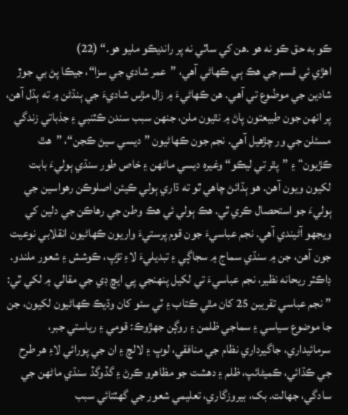ڪو به حق ڪو نه هو .هن کي ساٿي نه پر رانديڪو مليو هو.“ (22)
اهڙي ئي قسم جي هڪ ٻي ڪھاڻي آهي، ”عمر شادي جي سزا“، جيڪا پڻ بي جوڙ شادين جي موضُوع تي آهي. هن ڪھاڻيءَ ۾ زال مڙس شاديءَ جي ٻنڌڻن ۾ ته ٻڌل آهن، پر انهن جون طبيعتون پاڻ ۾ نٿيون ملن، جنهن سبب سندن ڪٽنبي ۽ جذباتي زندگي مسئلن جي ور چڙهيل آهي. نجم جون ڪھاڻيون ”ديسي سيڻ ڪجن“، ”هٿ ڪڙيون“ ۽ ”پٿر تي ليڪو“ وغيره ديسي ماڻهن ۽ خاص طور سنڌي ٻوليءَ بابت لکيون ويون آهن. هو ٻڌائڻ چاهي ٿو ته ڌاري ٻولي ڪيئن اصلوڪن رهواسين جي ٻوليءَ جو استحصال ڪري ٿي. هڪ ٻولي ئي هڪ وطن جي رهاڪن جي دلين کي ويجهو آڻيندي آهي. نجم عباسيءَ جون قوم پرستيءَ واريون ڪھاڻيون انقلابي نوعيت جون آهن، جن ۾ سنڌي سماج ۾ سجاڳي ۽ تبديليءَ لاءِ تڙپ، ڪوشش ۽ شعور ملندو. ڊاڪٽر ريحانه نظير، نجم عباسيءَ تي لکيل پنھنجي پي ايڇ ڊي جي مقالي ۾ لکي ٿي: ”نجم عباسي تقريبن 25 کان مٿي ڪتاب ۽ ٽي سئو کان وڌيڪ ڪھاڻيون لکيون، جن جا موضوع سياسي ۽ سماجي ظلمن ۽ روڳن جھڙوڪ: قومي ۽ رياستي جبر، سرمائيداري، جاگيرداري نظام جي منافقي، لوڀ ۽ لالچ ۽ ان جي پورائي لاءِ هر طرح جي ڪڌائي، ڪميڻائپ، ظلم ۽ دهشت جو مظاهرو ڪرڻ ۽ گڏوگڏ سنڌي ماڻهن جي سادگي، جھالت. بک، بيروزگاري، تعليمي شعور جي گهٽتائي سبب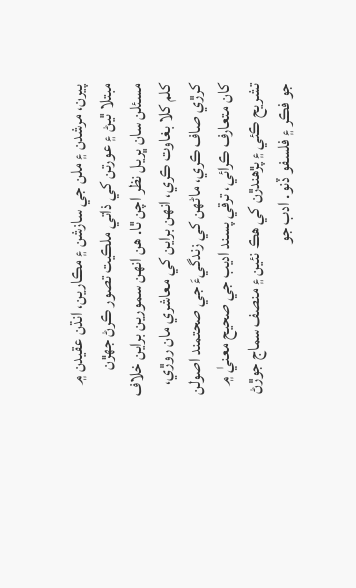پيرن، مرشدن ۽ ملن جي سازشن ۽ مڪارين، انڌن عقيدن ۾ مبتلا ٿيڻ ۽ عورتن کي ذاتي ملڪيت تصور ڪرڻ جھڙن مسئلن سان ڀريل نظر اچن ٿا. هن انهن سمورين براين خلاف کلم کلا بغاوت ڪري، انهن براين کي معاشري مان روڙي، کرڙي صاف ڪري، ماڻهن کي زندگيءَ جي صحتمند اصولن کان متعارف ڪرائي، ترقي پسند اديب جي صحيح معنيٰ ۾ تشريح ڪئي ۽ پڙهندڙن کي هڪ نئين ۽ منصف سماج جوڙڻ جو فڪر ۽ فلسفو ڏنو. ادب جو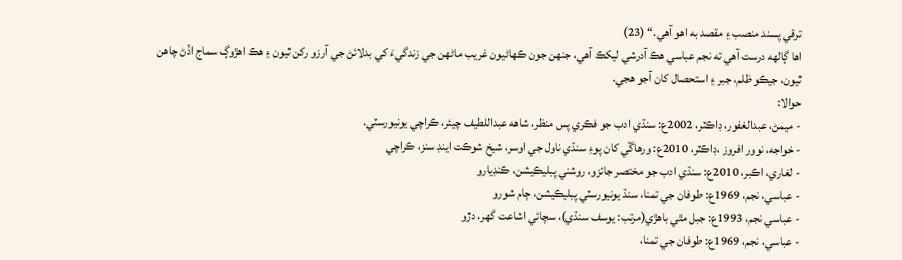ترقي پسند منصب ۽ مقصد به اهو آهي.“ (23)
اها ڳالهه درست آهي ته نجم عباسي هڪ آدرشي ليکڪ آهي، جنھن جون ڪھاڻيون غريب ماڻهن جي زندگيءَ کي بدلائڻ جي آرزو رکن ٿيون ۽ هڪ اهڙوڳ سماج اڏڻ چاهن ٿيون، جيڪو ظلم، جبر ۽ استحصال کان آجو هجي.
حوالا:
- ميمڻ، عبدالغفور، ڊاڪٽر، 2002ع: سنڌي ادب جو فڪري پس منظر، شاهه عبداللطيف چيئر، ڪراچي يونيورسٽي.
- خواجه، نوور افروز ،ڊاڪٽر، 2010ع: ورهاڱي کان پوءِ سنڌي ناول جي اوسر، شيخ شوڪت اينڊ سنز، ڪراچي
- لغاري، اڪبر، 2010ع: سنڌي ادب جو مختصر جائزو، روشني پبليڪيشن، ڪنڊيارو
- عباسي، نجم، 1969ع: طوفان جي تمنا، سنڌ يونيورسٽي پبليڪيشن، ڄام شورو
- عباسي نجم، 1993ع: جبل مٿي باهڙي(مرتب: يوسف سنڌي)، سچائي اشاعت گهر، دڙو
- عباسي، نجم، 1969ع: طوفان جي تمنا،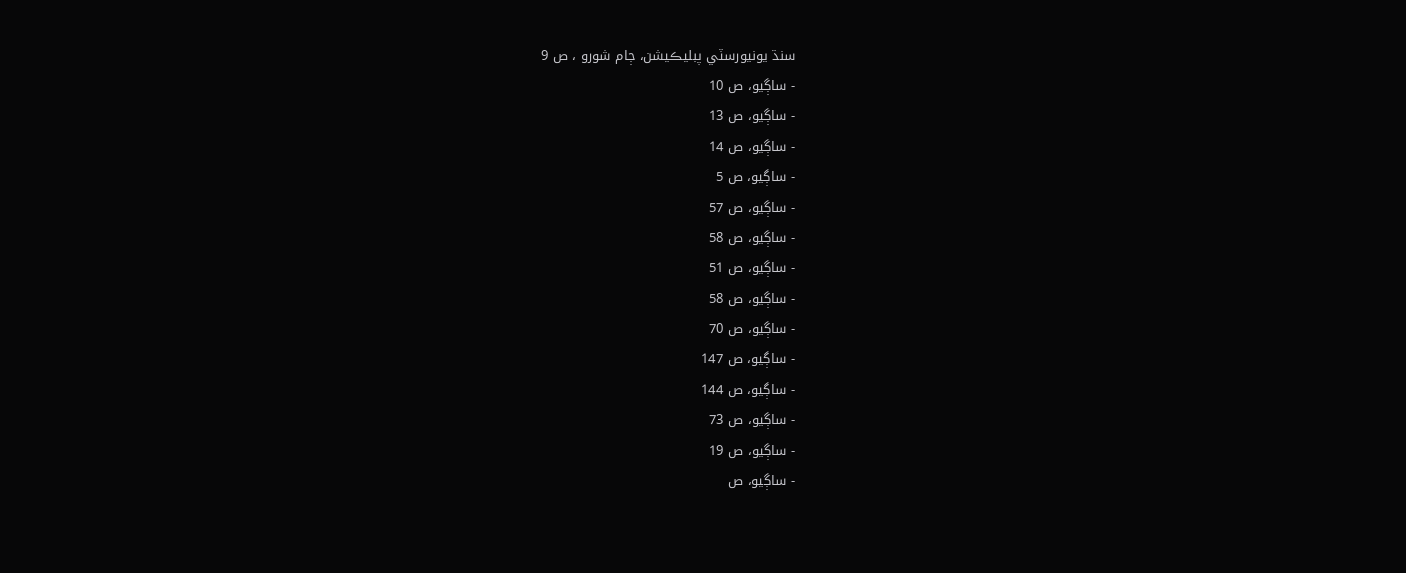سنڌ يونيورسٽي پبليڪيشن، ڄام شورو ، ص 9
- ساڳيو، ص 10
- ساڳيو، ص 13
- ساڳيو، ص 14
- ساڳيو، ص 5
- ساڳيو، ص 57
- ساڳيو، ص 58
- ساڳيو، ص 51
- ساڳيو، ص 58
- ساڳيو، ص 70
- ساڳيو، ص 147
- ساڳيو، ص 144
- ساڳيو، ص 73
- ساڳيو، ص 19
- ساڳيو، ص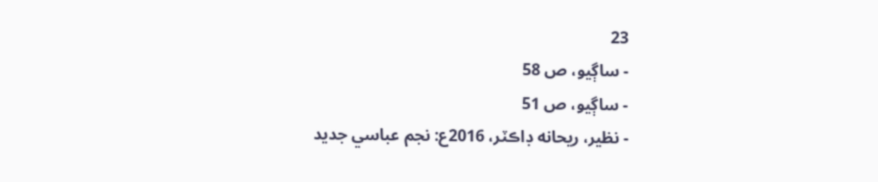23
- ساڳيو، ص 58
- ساڳيو، ص 51
- نظير، ريحانه ڊاڪٽر، 2016ع: نجم عباسي جديد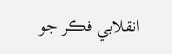انقلابي فڪر جو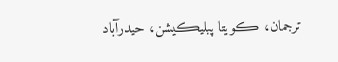ترجمان، ڪويتا پبليڪيشن، حيدرآباد